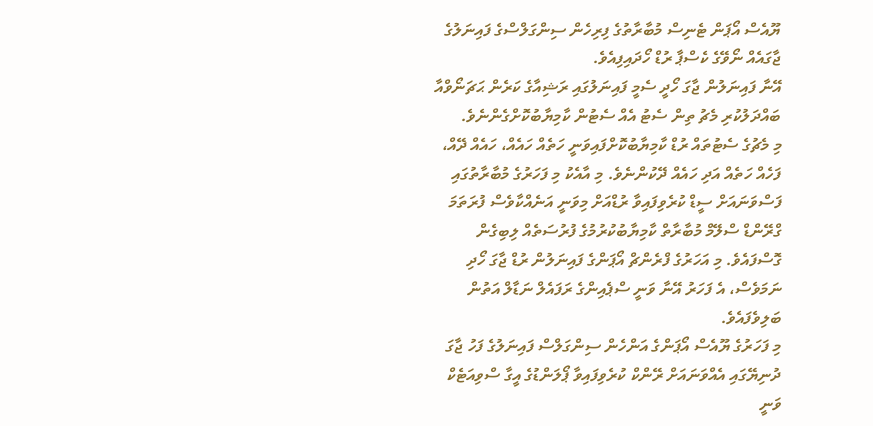ޔޫއެސް އޯޕަން ޓެނިސް މުބާރާތުގެ ފިރިހެން ސިންގަލްސްގެ ފައިނަލުގެ ޖާގައެއް ނޯވޭގެ ކެސްޕާ ރުޑް ހޯދައިފިއެވެ.
އޭނާ ފައިނަލުން ޖާގަ ހޯދީ ސެމީ ފައިނަލުގައި ރަޝިއާގެ ކަރެން ޙަޗަނޯވްއާ ބައްދަލުކުރި މެޗު ތިން ސެޓު އެއް ސެޓުން ކާމިޔާބުކޮށްގެންނެވެ.
މި މެޗުގެ ސެޓުތައް ރުޑް ކާމިޔާބުކޮށްފައިވަނީ ހަތެއް ހައެއް، ހައެއް ދޭއް، ފަހެއް ހަތެއް އަދި ހައެއް ދޭކުންނެވެ. މި އާއެކު މި ފަހަރުގެ މުބާރާތުގައި ފަސްވަނައަށް ސީޑް ކުރެވިފައިވާ ރުޑްއަށް މިވަނީ އަނެއްކާވެސް ފުރަތަމަ ގްރޭންޑް ސްލޭމް މުބާރާތް ކާމިޔާބުކުރުމުގެ ފުރުސަތެއް ލިބިގެން ގޮސްފައެވެ. މި އަހަރުގެ ފްރެންޗް އޯޕަންގެ ފައިނަލުން ރުޑް ޖާގަ ހޯދި ނަމަވެސް، އެ ފަހަރު އޭނާ ވަނީ ސްޕެއިންގެ ރަފައެލް ނަޑާލް އަތުން ބަލިވެފައެވެ.
މި ފަހަރުގެ ޔޫއެސް އޯޕަންގެ އަންހެން ސިންގަލްސް ފައިނަލުގެ ފަހު ޖާގަ ދުނިޔޭގައި އެއްވަނައަށް ރޭންކް ކުރެވިފައިވާ ޕޯލަންޑުގެ އީގާ ސްވިއަޓެކް ވަނީ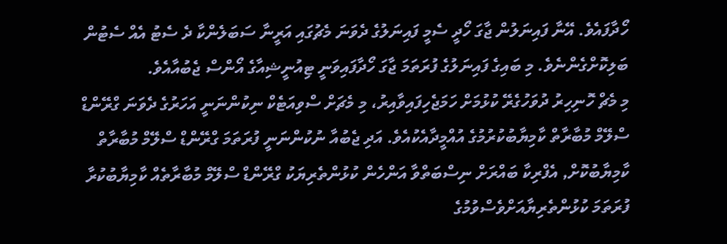ހޯދާފައެވެ. އޭނާ ފައިނަލުން ޖާގަ ހޯދީ ސެމީ ފައިނަލުގެ ދެވަނަ މެޗުގައި އަރީނާ ސަބަލެންކާ ދެ ސެޓު އެއް ސެޓުން ބަލިކޮށްގެންނެވެ. މި ބައިގެ ފައިނަލުގެ ފުރަތަމަ ޖާގަ ހޯދާފައިވަނީ ޓިއުނީޝިއާގެ އޯންސް ޖެބުއާއެވެ.
މި މެޗް ހޮނިހިރު ދުވަހުގެރޭ ކުޅުމަށް ހަމަޖެހިފައިވާއިރު، މި މެޗަށް ސްވިއަޓެކް ނިކުންނަނީ އަހަރުގެ ދެވަނަ ގްރޭންޑް ސްލޭމް މުބާރާތް ކާމިޔާބުކުރުމުގެ އުއްމީދާއެކުއެވެ. އަދި ޖެބުއާ ނުކުންނަނީ ފުރަތަމަ ގްރޭންޑް ސްލޭމް މުބާރާތް ކާމިޔާބުކޮށް, އެފްރިކާ ބައްރަށް ނިސްބަތްވާ އަންހެން ކުޅުންތެރިޔަކު ގްރޭންޑް ސްލޭމް މުބާރާތެއް ކާމިޔާބުކުރާ ފުރަތަމަ ކުޅުންތެރިޔާއަށްވެސްވުމުގެ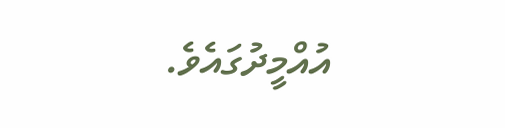އުއްމީދުގައެވެ.